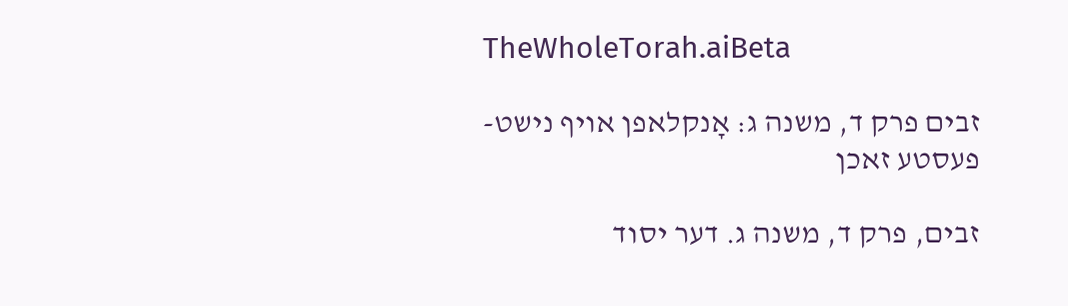TheWholeTorah.aiBeta

זבים פרק ד, משנה ג: אָנקלאפן אויף נישט-פעסטע זאכן

זבים, פרק ד, משנה ג. דער יסוד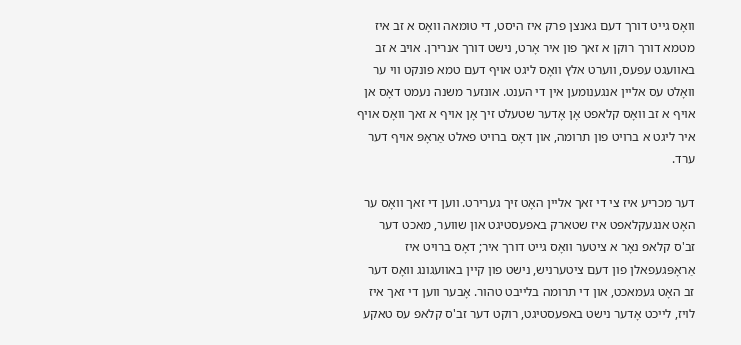וואָס גייט דורך דעם גאנצן פרק איז היסט, די טומאה וואָס א זב איז מטמא דורך רוקן א זאך פון איר אָרט, נישט דורך אנרירן. אויב א זב באוועגט עפעס, ווערט אלץ וואָס ליגט אויף דעם טמא פונקט ווי ער וואָלט עס אליין אנגענומען אין די הענט. אונזער משנה נעמט דאָס אן אויף א זב וואָס קלאפט אָן אָדער שטעלט זיך אָן אויף א זאך וואָס אויף איר ליגט א ברויט פון תרומה, און דאָס ברויט פאלט אַראָפּ אויף דער ערד.

דער מכריע איז צי די זאך אליין האָט זיך גערירט. ווען די זאך וואָס ער האָט אנגעקלאפט איז שטארק באפעסטיגט און שווער, מאכט דער זב'ס קלאפ נאָר א ציטער וואָס גייט דורך איר; דאָס ברויט איז אַראָפּגעפאלן פון דעם ציטערניש, נישט פון קיין באוועגונג וואָס דער זב האָט געמאכט, און די תרומה בלייבט טהור. אָבער ווען די זאך איז לויז, לייכט אָדער נישט באפעסטיגט, רוקט דער זב'ס קלאפ עס טאקע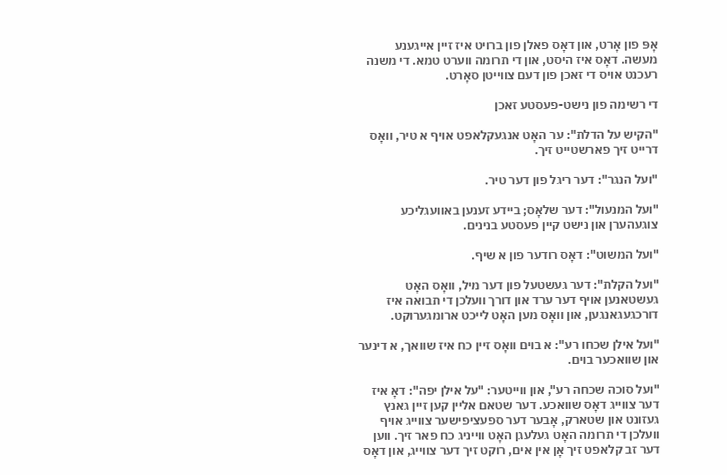אָפּ פון אָרט, און דאָס פאלן פון ברויט איז זיין אייגענע מעשה. דאָס איז היסט, און די תרומה ווערט טמא. די משנה רעכנט אויס די זאכן פון דעם צווייטן סאָרט.

די רשימה פון נישט-פעסטע זאכן

"הקיש על הדלת": ער האָט אנגעקלאפט אויף א טיר, וואָס דרייט זיך פארשטייט זיך.

"ועל הנגר": דער ריגל פון דער טיר.

"ועל המנעול": דער שלאָס; ביידע זענען באוועגליכע צוגעהערן און נישט קיין פעסטע בנינים.

"ועל המשוט": דאָס רודער פון א שיף.

"ועל הקלת": דער געשטעל פון דער מיל, וואָס האָט געשטאנען אויף דער ערד און דורך וועלכן די תבואה איז דורכגעגאנגען, און וואָס מען האָט לייכט ארומגערוקט.

"ועל אילן שכחו רע": א בוים וואָס זיין כח איז שוואך, א דינער און שוואכער בוים.

"ועל סוכה שכחה רע", און ווייטער: "על אילן יפה": דאָ איז דער צווייג דאָס שוואכע. דער שטאם אליין קען זיין גאנץ געזונט און שטארק, אָבער דער ספעציפישער צווייג אויף וועלכן די תרומה האָט געלעגן האָט ווייניג כח פאר זיך. ווען דער זב קלאפט זיך אָן אין אים, רוקט זיך דער צווייג, און דאָס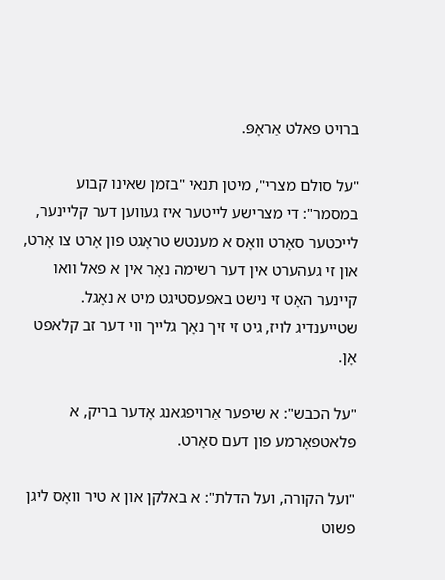ברויט פאלט אַראָפּ.

"על סולם מצרי", מיטן תנאי "בזמן שאינו קבוע במסמר": די מצרישע לייטער איז געווען דער קליינער, לייכטער סאָרט וואָס א מענטש טראָגט פון אָרט צו אָרט, און זי געהערט אין דער רשימה נאָר אין א פאל וואו קיינער האָט זי נישט באפעסטיגט מיט א נאָגל. שטייענדיג לויז, גיט זי זיך נאָך גלייך ווי דער זב קלאפט אָן.

"על הכבש": א שיפער אַרויפגאנג אָדער בריק, א פּלאטפאָרמע פון דעם סאָרט.

"ועל הקורה, ועל הדלת": א באלקן און א טיר וואָס ליגן פשוט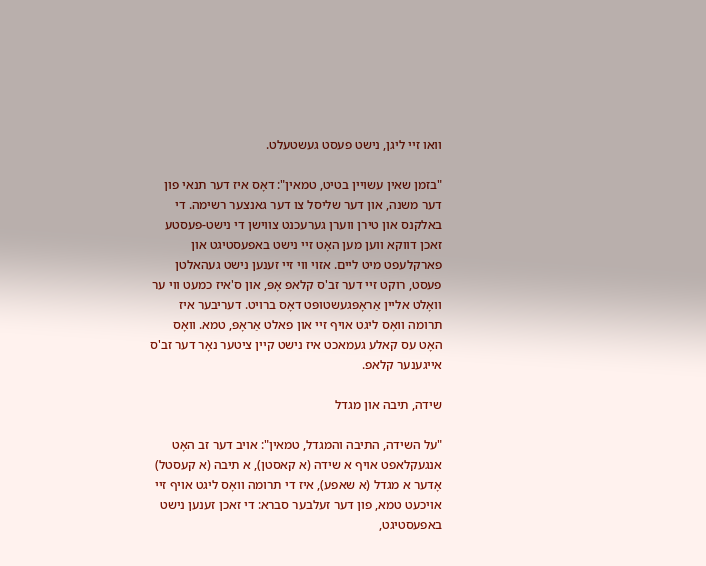וואו זיי ליגן, נישט פעסט געשטעלט.

"בזמן שאין עשויין בטיט, טמאין": דאָס איז דער תנאי פון דער משנה, און דער שליסל צו דער גאנצער רשימה. די באלקנס און טירן ווערן גערעכנט צווישן די נישט-פעסטע זאכן דווקא ווען מען האָט זיי נישט באפעסטיגט און פארקלעפט מיט ליים. אזוי ווי זיי זענען נישט געהאלטן פעסט, רוקט זיי דער זב'ס קלאפ אָפּ, און ס'איז כמעט ווי ער וואָלט אליין אַראָפּגעשטופּט דאָס ברויט. דעריבער איז תרומה וואָס ליגט אויף זיי און פאלט אַראָפּ, טמא. וואָס האָט עס קאלע געמאכט איז נישט קיין ציטער נאָר דער זב'ס אייגענער קלאפ.

שידה, תיבה און מגדל

"על השידה, התיבה והמגדל, טמאין": אויב דער זב האָט אנגעקלאפט אויף א שידה (א קאסטן), א תיבה (א קעסטל) אָדער א מגדל (א שאפע), איז די תרומה וואָס ליגט אויף זיי אויכעט טמא, פון דער זעלבער סברא: די זאכן זענען נישט באפעסטיגט,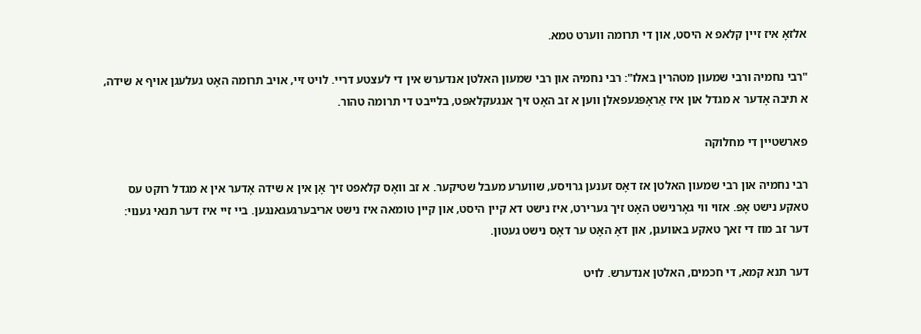אלזאָ איז זיין קלאפ א היסט, און די תרומה ווערט טמא.

"רבי נחמיה ורבי שמעון מטהרין באלו": רבי נחמיה און רבי שמעון האלטן אנדערש אין די לעצטע דריי. לויט זיי, אויב תרומה האָט געלעגן אויף א שידה, א תיבה אָדער א מגדל און איז אַראָפּגעפאלן ווען א זב האָט זיך אנגעקלאפט, בלייבט די תרומה טהור.

פארשטיין די מחלוקה

רבי נחמיה און רבי שמעון האלטן אז דאָס זענען גרויסע, שווערע מעבל שטיקער. א זב וואָס קלאפט זיך אָן אין א שידה אָדער אין א מגדל רוקט עס טאקע נישט אָפּ. אזוי ווי גאָרנישט האָט זיך גערירט, איז נישט דא קיין היסט, און קיין טומאה איז נישט אריבערגעגאנגען. ביי זיי איז דער תנאי גענוי: דער זב מוז די זאך טאקע באוועגן, און דאָ האָט ער דאָס נישט געטון.

דער תנא קמא, די חכמים, האלטן אנדערש. לויט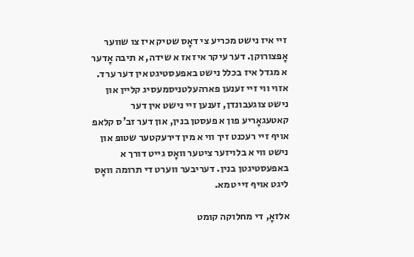זיי איז נישט מכריע צי דאָס שטיק איז צו שווער אָפּצורוקן. דער עיקר איז אז א שידה, א תיבה אָדער א מגדל איז בכלל נישט באפעסטיגט אין דער ערד. אזוי ווי זיי זענען פארהעלטניסמעסיג קליין און נישט צוגעבונדן, זענען זיי נישט אין דער קאטעגאָריע פון א פעסטן בנין, און דער זב'ס קלאפ אויף זיי רעכנט זיך ווי א מין דירעקטער שטופּ און נישט ווי א בלויזער ציטער וואָס גייט דורך א באפעסטיגטן בנין. דעריבער ווערט די תרומה וואָס ליגט אויף זיי טמא.

אלזאָ, די מחלוקה קומט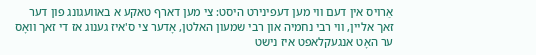אַרויס אין דעם ווי מען דעפינירט היסט: צי מען דארף טאקע א באוועגונג פון דער זאך אליין, ווי רבי נחמיה און רבי שמעון האלטן, אָדער צי ס'איז גענוג אז די זאך וואָס ער האָט אנגעקלאפט איז נישט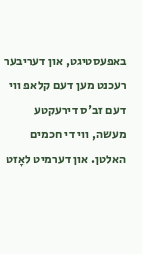באפעסטיגט, און דעריבער רעכנט מען דעם קלאפ ווי דעם זב'ס דירעקטע מעשה, ווי די חכמים האלטן. און דערמיט לאָזט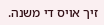זיך אויס די משנה.